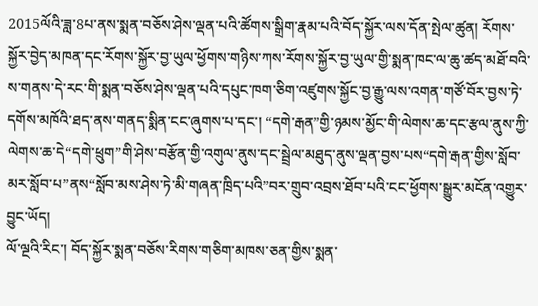2015ལོའི་ཟླ་8པ་ནས་སྨན་བཅོས་ཤེས་ལྡན་པའི་ཚོགས་སྒྲིག་རྣམ་པའི་བོད་སྐྱོར་ལས་དོན་སྤེལ་ཚུན། རོགས་སྐྱོར་བྱེད་མཁན་དང་རོགས་སྐྱོར་བྱ་ཡུལ་ཕྱོགས་གཉིས་ཀས་རོགས་སྐྱོར་བྱ་ཡུལ་གྱི་སྨན་ཁང་ལ་ཆུ་ཚད་མཐོ་བའི་ས་གནས་དེ་རང་གི་སྨན་བཅོས་ཤེས་ལྡན་པའི་དཔུང་ཁག་ཅིག་འཛུགས་སྐྱོང་བྱ་རྒྱུ་ལས་འགན་གཙོ་བོར་བྱས་ཏེ་དགོས་མཁོའི་ཐད་ནས་གནད་སྨིན་ངང་ཞུགས་པ་དང་། “དགེ་རྒན”གྱི་ཉམས་མྱོང་གི་ལེགས་ཆ་དང་རྩལ་ནུས་ཀྱི་ལེགས་ཆ་དེ“དགེ་ཕྲུག”གི་ཤེས་བརྩོན་གྱི་འགུལ་ནུས་དང་སྦྲེལ་མཐུད་ནུས་ལྡན་བྱས་པས“དགེ་རྒན་གྱིས་སློབ་མར་སློབ་པ”ནས“སློབ་མས་ཤེས་ཏེ་མི་གཞན་ཁྲིད་པའི”བར་གྲུབ་འབྲས་ཐོབ་པའི་ངང་ཕྱོགས་སྒྱུར་མངོན་འགྱུར་བྱུང་ཡོད།
ལོ་ལྔའི་རིང་། བོད་སྐྱོར་སྨན་བཅོས་རིགས་གཅིག་མཁས་ཅན་གྱིས་སྨན་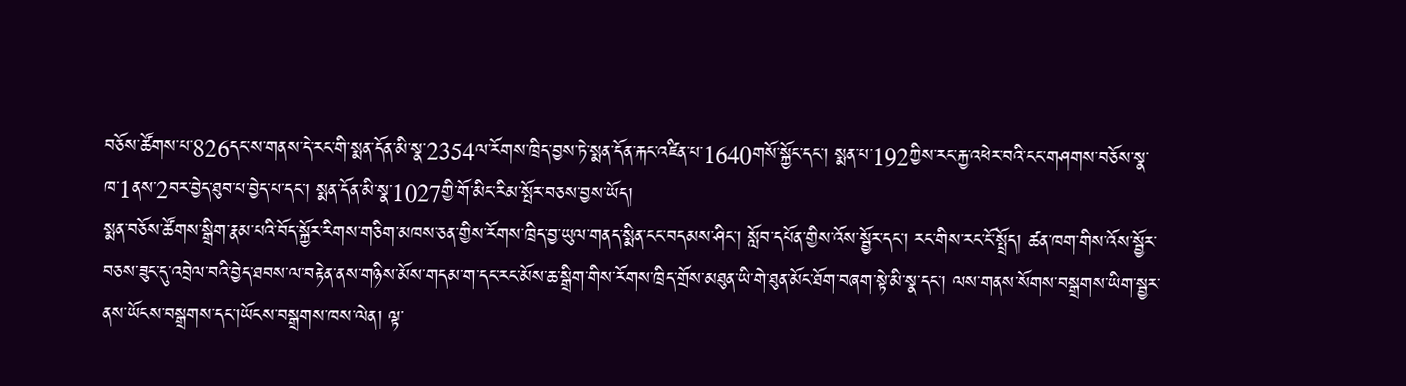བཅོས་ཚོགས་པ་826དང་ས་གནས་དེ་རང་གི་སྨན་དོན་མི་སྣ་2354ལ་རོགས་ཁྲིད་བྱས་ཏེ་སྨན་དོན་རྐང་འཛིན་པ་1640གསོ་སྐྱོང་དང་། སྨན་པ་192ཀྱིས་རང་རྐྱ་འཕེར་བའི་ངང་གཤགས་བཅོས་སྣ་ཁ་1ནས་2བར་བྱེད་ཐུབ་པ་བྱེད་པ་དང་། སྨན་དོན་མི་སྣ་1027གྱི་གོ་མིང་རིམ་སྤོར་བཅས་བྱས་ཡོད།
སྨན་བཅོས་ཚོགས་སྒྲིག་རྣམ་པའི་བོད་སྐྱོར་རིགས་གཅིག་མཁས་ཅན་གྱིས་རོགས་ཁྲིད་བྱ་ཡུལ་གནད་སྨིན་ངང་བདམས་ཤིང་། སློབ་དཔོན་གྱིས་འོས་སྦྱོར་དང་། རང་གིས་རང་ངོ་སྤྲོད། ཚན་ཁག་གིས་འོས་སྦྱོར་བཅས་ཟུང་དུ་འབྲེལ་བའི་བྱེད་ཐབས་ལ་བརྟེན་ནས་གཉིས་མོས་གདམ་ག་དང་རང་མོས་ཆ་སྒྲིག་གིས་རོགས་ཁྲིད་གྲོས་མཐུན་ཡི་གེ་ཐུན་མོང་ཐོག་བཞག་སྟེ་མི་སྣ་དང་། ལས་གནས་སོགས་བསྒྲགས་ཡིག་སྦྱར་ནས་ཡོངས་བསྒྲགས་དང་།ཡོངས་བསྒྲགས་ཁས་ལེན། ལྟ་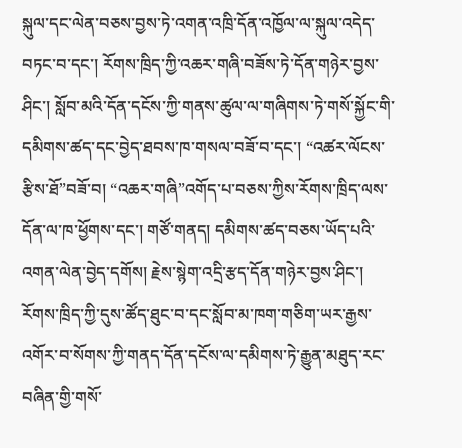སྐུལ་དང་ལེན་བཅས་བྱས་ཏེ་འགན་འཁྲི་དོན་འཁྱོལ་ལ་སྐུལ་འདེད་བཏང་བ་དང་། རོགས་ཁྲིད་ཀྱི་འཆར་གཞི་བཟོས་ཏེ་དོན་གཉེར་བྱས་ཤིང་། སློབ་མའི་དོན་དངོས་ཀྱི་གནས་ཚུལ་ལ་གཞིགས་ཏེ་གསོ་སྐྱོང་གི་དམིགས་ཚད་དང་བྱེད་ཐབས་ཁ་གསལ་བཟོ་བ་དང་། “འཚར་ལོངས་རྩིས་ཐོ”བཟོ་བ། “འཆར་གཞི”འགོད་པ་བཅས་ཀྱིས་རོགས་ཁྲིད་ལས་དོན་ལ་ཁ་ཕྱོགས་དང་། གཙོ་གནད། དམིགས་ཚད་བཅས་ཡོད་པའི་འགན་ལེན་བྱེད་དགོས། རྗེས་སྙེག་འདྲི་རྩད་དོན་གཉེར་བྱས་ཤིང་། རོགས་ཁྲིད་ཀྱི་དུས་ཚོད་ཐུང་བ་དང་སློབ་མ་ཁག་གཅིག་ཡར་རྒྱས་འགོར་བ་སོགས་ཀྱི་གནད་དོན་དངོས་ལ་དམིགས་ཏེ་རྒྱུན་མཐུད་རང་བཞིན་གྱི་གསོ་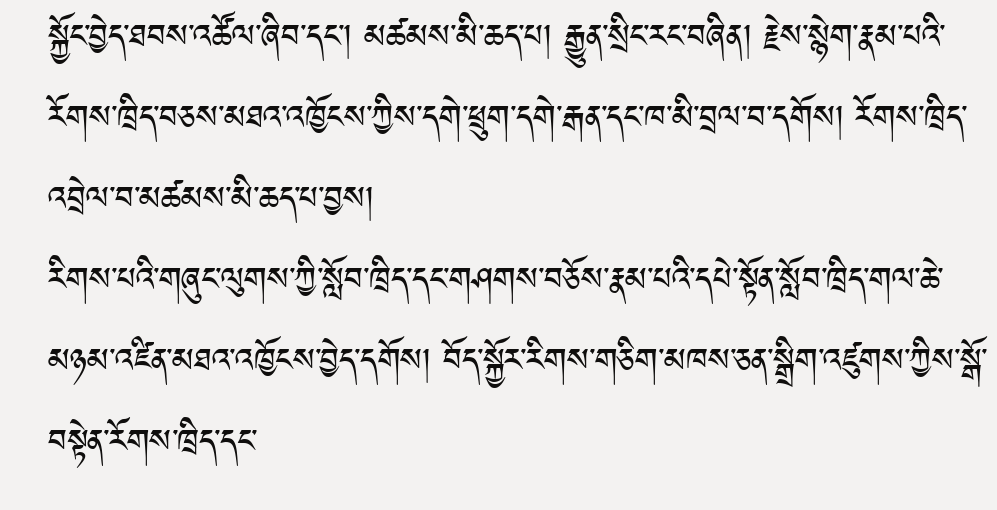སྐྱོང་བྱེད་ཐབས་འཚོལ་ཞིབ་དང་། མཚམས་མི་ཆད་པ། རྒྱུན་སྲིང་རང་བཞིན། རྗེས་སྙེག་རྣམ་པའི་རོགས་ཁྲིད་བཅས་མཐའ་འཁྱོངས་ཀྱིས་དགེ་ཕྲུག་དགེ་རྒན་དང་ཁ་མི་བྲལ་བ་དགོས། རོགས་ཁྲིད་འབྲེལ་བ་མཚམས་མི་ཆད་པ་བྱས།
རིགས་པའི་གཞུང་ལུགས་ཀྱི་སློབ་ཁྲིད་དང་གཤགས་བཅོས་རྣམ་པའི་དཔེ་སྟོན་སློབ་ཁྲིད་གལ་ཆེ་མཉམ་འཛིན་མཐའ་འཁྱོངས་བྱེད་དགོས། བོད་སྐྱོར་རིགས་གཅིག་མཁས་ཅན་སྒྲིག་འཛུགས་ཀྱིས་སྒོ་བསྟེན་རོགས་ཁྲིད་དང་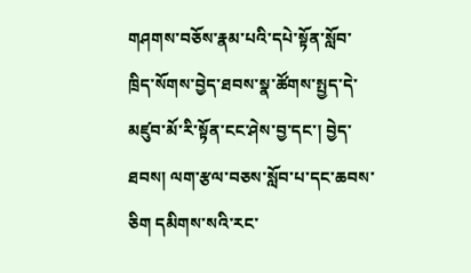གཤགས་བཅོས་རྣམ་པའི་དཔེ་སྟོན་སློབ་ཁྲིད་སོགས་བྱེད་ཐབས་སྣ་ཚོགས་སྤྱད་དེ་མཛུབ་མོ་རི་སྟོན་ངང་ཤེས་བྱ་དང་། བྱེད་ཐབས། ལག་རྩལ་བཅས་སློབ་པ་དང་ཆབས་ཅིག དམིགས་སའི་རང་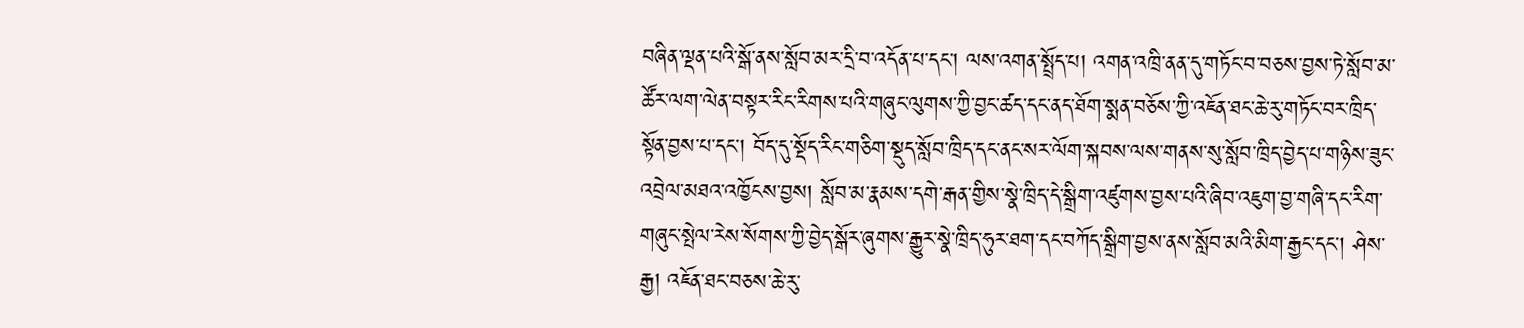བཞིན་ལྡན་པའི་སྒོ་ནས་སློབ་མར་དྲི་བ་འདོན་པ་དང་། ལས་འགན་སྤྲོད་པ། འགན་འཁྲི་ནན་དུ་གཏོང་བ་བཅས་བྱས་ཏེ་སློབ་མ་ཚོར་ལག་ལེན་བསྟར་རིང་རིགས་པའི་གཞུང་ལུགས་ཀྱི་བྱང་ཚད་དང་ནད་ཐོག་སྨན་བཅོས་ཀྱི་འཇོན་ཐང་ཆེ་རུ་གཏོང་བར་ཁྲིད་སྟོན་བྱས་པ་དང་། བོད་དུ་སྡོད་རིང་གཅིག་སྡུད་སློབ་ཁྲིད་དང་ནང་སར་ལོག་སྐབས་ལས་གནས་སུ་སློབ་ཁྲིད་བྱེད་པ་གཉིས་ཟུང་འབྲེལ་མཐའ་འཁྱོངས་བྱས། སློབ་མ་རྣམས་དགེ་རྒན་གྱིས་སྣེ་ཁྲིད་དེ་སྒྲིག་འཛུགས་བྱས་པའི་ཞིབ་འཇུག་བྱ་གཞི་དང་རིག་གཞུང་སྤེལ་རེས་སོགས་ཀྱི་བྱེད་སྒོར་ཞུགས་རྒྱུར་སྣེ་ཁྲིད་ཧུར་ཐག་དང་བཀོད་སྒྲིག་བྱས་ནས་སློབ་མའི་མིག་རྒྱང་དང་། ཤེས་རྒྱ། འཇོན་ཐང་བཅས་ཆེ་རུ་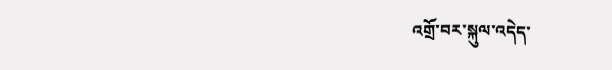འགྲོ་བར་སྐུལ་འདེད་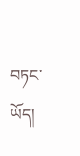བཏང་ཡོད།